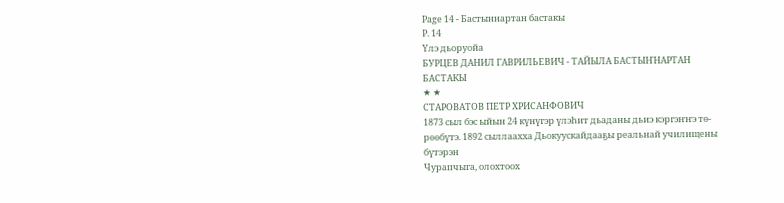Page 14 - Бастыннартан бастакы
P. 14
Үлэ дьоруойа
БУРЦЕВ ДАНИЛ ГАВРИЛЬЕВИЧ - ТАЙЫЛА БАСТЫҤНАРТАН БАСТАКЫ
★ ★
СТАРОВАТОВ ПЕТР ХРИСАНФОВИЧ
1873 сыл бэс ыйын 24 күнүгэр үлэһит дьаданы дьиэ кэргэҥҥэ тө-
рөөбүтэ. 1892 сыллаахха Дьокуускайдааҕы реальнай училищены бүтэрэн
Чурапчыга, олохтоох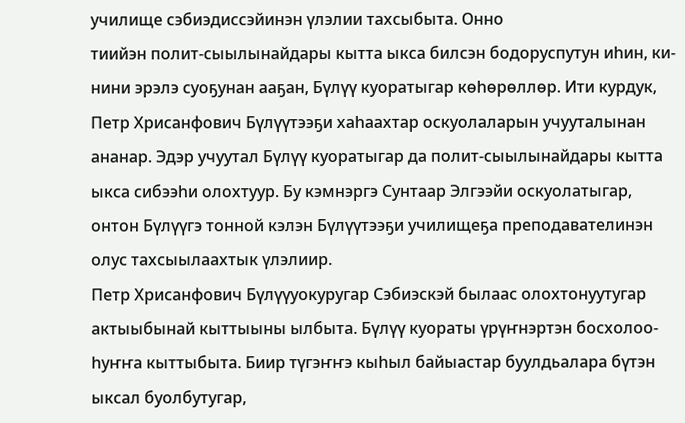училище сэбиэдиссэйинэн үлэлии тахсыбыта. Онно
тиийэн полит-сыылынайдары кытта ыкса билсэн бодоруспутун иһин, ки-
нини эрэлэ суоҕунан ааҕан, Бүлүү куоратыгар көһөрөллөр. Ити курдук,
Петр Хрисанфович Бүлүүтээҕи хаһаахтар оскуолаларын учууталынан
ананар. Эдэр учуутал Бүлүү куоратыгар да полит-сыылынайдары кытта
ыкса сибээһи олохтуур. Бу кэмнэргэ Сунтаар Элгээйи оскуолатыгар,
онтон Бүлүүгэ тонной кэлэн Бүлүүтээҕи училищеҕа преподавателинэн
олус тахсыылаахтык үлэлиир.
Петр Хрисанфович Бүлүүуокуругар Сэбиэскэй былаас олохтонуутугар
актыыбынай кыттыыны ылбыта. Бүлүү куораты үрүҥнэртэн босхолоо-
һуҥҥа кыттыбыта. Биир түгэҥҥэ кыһыл байыастар буулдьалара бүтэн
ыксал буолбутугар,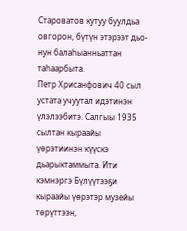Староватов кутуу буулдьа овгорон, бүтүн этэрээт дьо-
нун балаһыанньаттан таһаарбыта.
Петр Хрисанфович 40 сыл устата учуутал идэтинэн үлэлээбитэ. Салгыы 1935 сылтан кыраайы
үөрэтиинэн күүскэ дьарыктаммыта. Ити кэмнэргэ Бүлүүтээҕи кыраайы үөрэтэр музейы төрүттээн,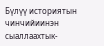Бүлүү историятын чинчийиинэн сыаллаахтык-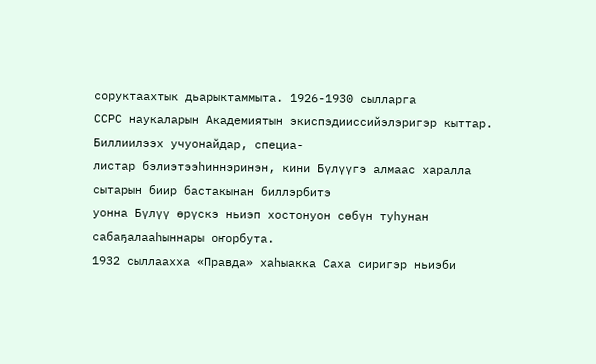соруктаахтык дьарыктаммыта. 1926-1930 сылларга
ССРС наукаларын Академиятын экиспэдииссийэлэригэр кыттар. Биллиилээх учуонайдар, специа-
листар бэлиэтээһиннэринэн, кини Бүлүүгэ алмаас харалла сытарын биир бастакынан биллэрбитэ
уонна Бүлүү өрүскэ ньиэп хостонуон сөбүн туһунан сабаҕалааһыннары оҥорбута.
1932 сыллаахха «Правда» хаһыакка Саха сиригэр ньиэби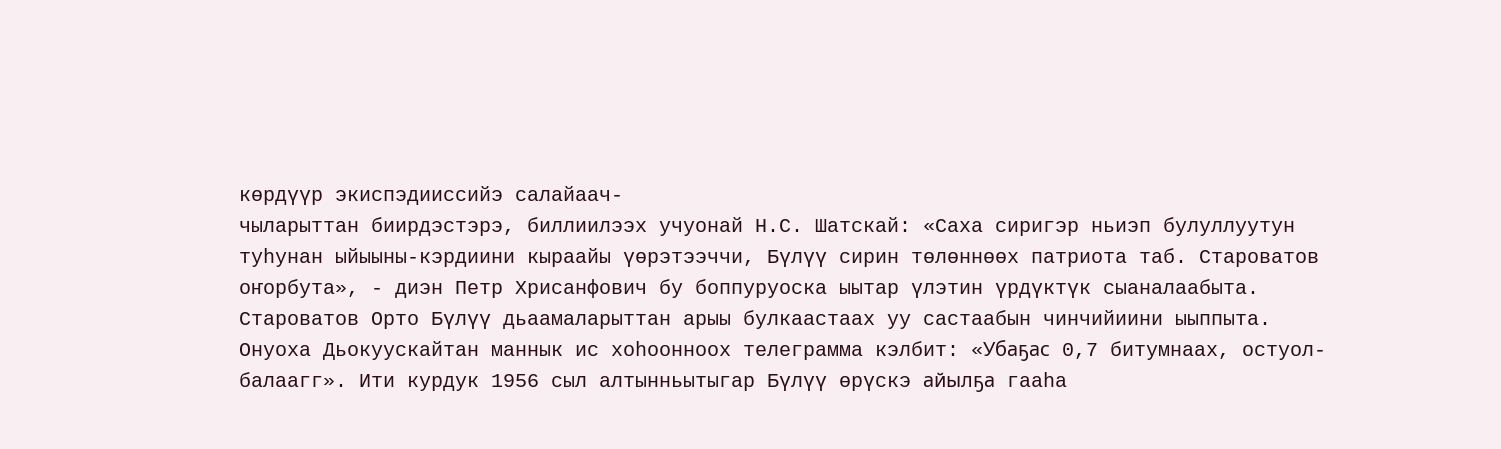көрдүүр экиспэдииссийэ салайаач-
чыларыттан биирдэстэрэ, биллиилээх учуонай Н.С. Шатскай: «Саха сиригэр ньиэп булуллуутун
туһунан ыйыыны-кэрдиини кыраайы үөрэтээччи, Бүлүү сирин төлөннөөх патриота таб. Староватов
оҥорбута», - диэн Петр Хрисанфович бу боппуруоска ыытар үлэтин үрдүктүк сыаналаабыта.
Староватов Орто Бүлүү дьаамаларыттан арыы булкаастаах уу састаабын чинчийиини ыыппыта.
Онуоха Дьокуускайтан маннык ис хоһоонноох телеграмма кэлбит: «Убаҕас 0,7 битумнаах, остуол-
балаагг». Ити курдук 1956 сыл алтынньытыгар Бүлүү өрүскэ айылҕа гааһа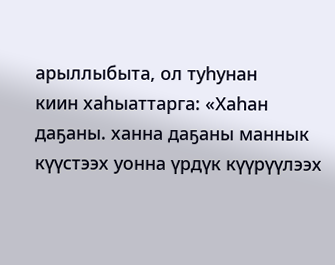арыллыбыта, ол туһунан
киин хаһыаттарга: «Хаһан даҕаны. ханна даҕаны маннык күүстээх уонна үрдүк күүрүүлээх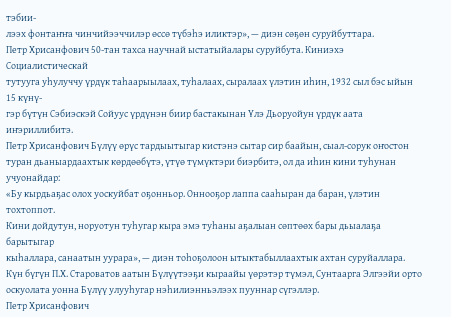тэбии-
лээх фонтаҥҥа чинчийээччилэр өссө түбэһэ иликтэр», — диэн сөҕөн суруйбуттара.
Петр Хрисанфович 50-тан тахса научнай ыстатыйалары суруйбута. Киниэхэ Социалистическай
тутууга уһулуччу үрдүк таһаарыылаах, туһалаах, сыралаах үлэтин иһин, 1932 сыл бэс ыйын 15 күнү-
гэр бүтүн Сэбиэскэй Сойуус үрдүнэн биир бастакынан Үлэ Дьоруойун үрдүк аата иҥэриллибитэ.
Петр Хрисанфович Бүлүү өрүс тардыытыгар кистэнэ сытар сир баайын, сыал-сорук оҥостон
туран дьаныардаахтык көрдөөбүтэ, үтүө түмүктэри биэрбитэ, ол да иһин кини туһунан учуонайдар:
«Бу кырдьаҕас олох уоскуйбат оҕонньор. Оннооҕор лаппа сааһыран да баран, үлэтин тохтоппот.
Кини дойдутун, норуотун туһугар кыра эмэ туһаны аҕалыан сөптөөх бары дьыалаҕа барытыгар
кыһаллара, санаатын уурара», — диэн тоһоҕолоон ытыктабыллаахтык ахтан суруйаллара.
Күн бүгүн П.Х. Староватов аатын Бүлүүтээҕи кыраайы үөрэтэр түмэл, Сунтаарга Элгээйи орто
оскуолата уонна Бүлүү улууһугар нэһилиэнньэлээх пууннар сүгэллэр.
Петр Хрисанфович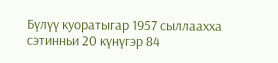Бүлүү куоратыгар 1957 сыллаахха сэтинньи 20 күнүгэр 84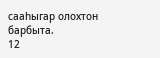сааһыгар олохтон
барбыта.
12